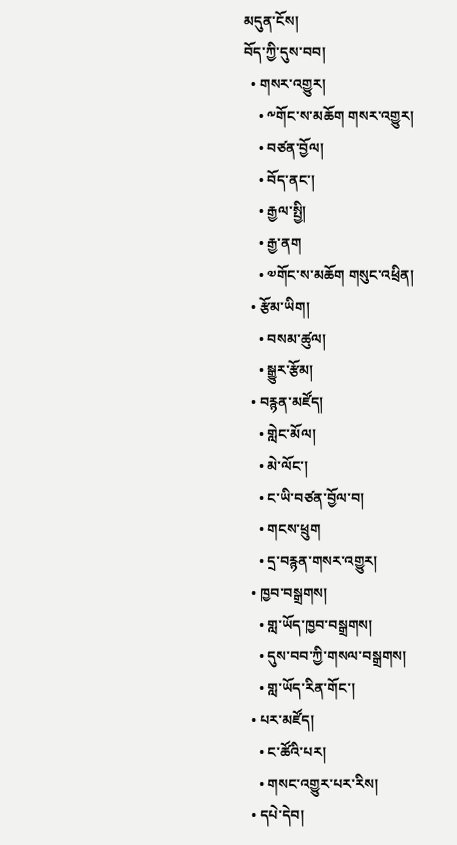མདུན་ངོས།
བོད་ཀྱི་དུས་བབ།
  • གསར་འགྱུར།
    • ༸གོང་ས་མཆོག གསར་འགྱུར།
    • བཙན་བྱོལ།
    • བོད་ནང་།
    • རྒྱལ་སྤྱི།
    • རྒྱ་ནག
    • ༧གོང་ས་མཆོག གསུང་འཕྲིན།
  • རྩོམ་ཡིག།
    • བསམ་ཚུལ།
    • སྒྱུར་རྩོམ།
  • བརྙན་མཛོད།
    • གླེང་མོལ།
    • མེ་ལོང་།
    • ང་ཡི་བཙན་བྱོལ་བ།
    • གངས་ཕྲུག
    • དྲ་བརྙན་གསར་འགྱུར།
  • ཁྱབ་བསྒྲགས།
    • གླ་ཡོད་ཁྱབ་བསྒྲགས།
    • དུས་བབ་ཀྱི་གསལ་བསྒྲགས།
    • གླ་ཡོད་རིན་གོང་།
  • པར་མཛོད།
    • ང་ཚོའི་པར།
    • གསང་འགྱུར་པར་རིས།
  • དཔེ་དེབ།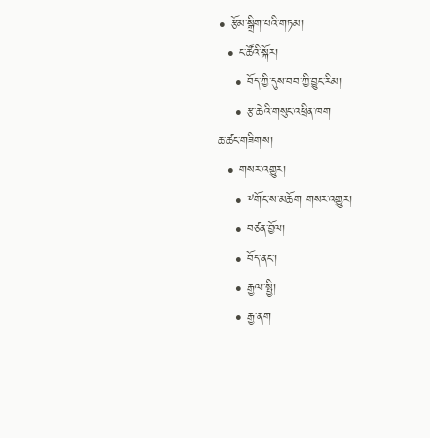• རྩོམ་སྒྲིག་པའི་གཏམ།
  • ང་ཚོའི་སྐོར།
    • བོད་ཀྱི་དུས་བབ་ཀྱི་བྱུང་རིམ།
    • རྩ་ཆེའི་གསུང་འཕྲིན་ཁག
ཆ་ཚང་གཟིགས།
  • གསར་འགྱུར།
    • ༸གོང་ས་མཆོག གསར་འགྱུར།
    • བཙན་བྱོལ།
    • བོད་ནང་།
    • རྒྱལ་སྤྱི།
    • རྒྱ་ནག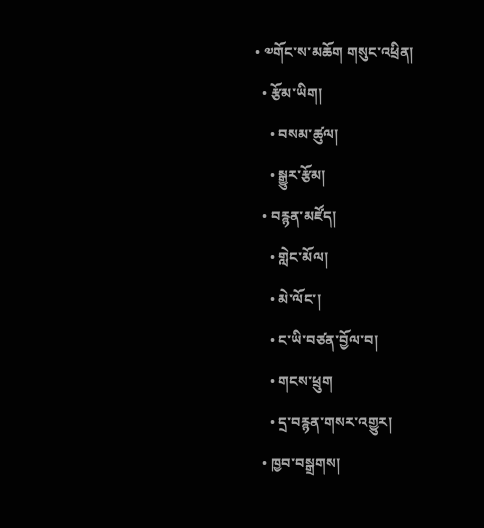• ༧གོང་ས་མཆོག གསུང་འཕྲིན།
  • རྩོམ་ཡིག།
    • བསམ་ཚུལ།
    • སྒྱུར་རྩོམ།
  • བརྙན་མཛོད།
    • གླེང་མོལ།
    • མེ་ལོང་།
    • ང་ཡི་བཙན་བྱོལ་བ།
    • གངས་ཕྲུག
    • དྲ་བརྙན་གསར་འགྱུར།
  • ཁྱབ་བསྒྲགས།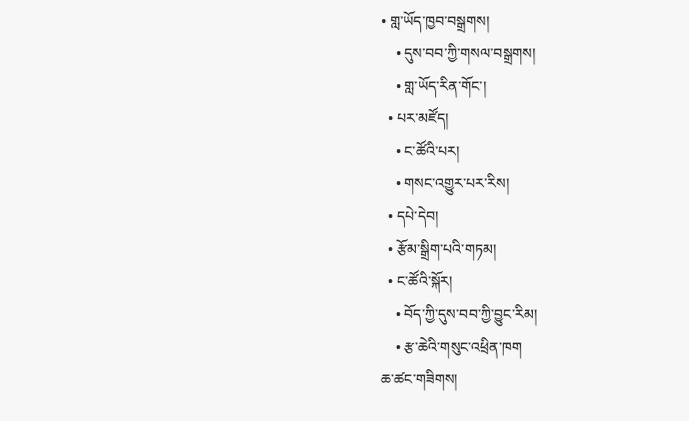• གླ་ཡོད་ཁྱབ་བསྒྲགས།
    • དུས་བབ་ཀྱི་གསལ་བསྒྲགས།
    • གླ་ཡོད་རིན་གོང་།
  • པར་མཛོད།
    • ང་ཚོའི་པར།
    • གསང་འགྱུར་པར་རིས།
  • དཔེ་དེབ།
  • རྩོམ་སྒྲིག་པའི་གཏམ།
  • ང་ཚོའི་སྐོར།
    • བོད་ཀྱི་དུས་བབ་ཀྱི་བྱུང་རིམ།
    • རྩ་ཆེའི་གསུང་འཕྲིན་ཁག
ཆ་ཚང་གཟིགས།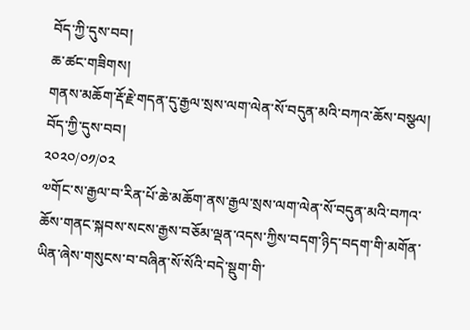བོད་ཀྱི་དུས་བབ།
ཆ་ཚང་གཟིགས།
གནས་མཆོག་རྡོ་རྗེ་གདན་དུ་རྒྱལ་སྲས་ལག་ལེན་སོ་བདུན་མའི་བཀའ་ཆོས་བསྩལ།
བོད་ཀྱི་དུས་བབ།
༢༠༢༠/༠༡/༠༢
༧གོང་ས་རྒྱལ་བ་རིན་པོ་ཆེ་མཆོག་ནས་རྒྱལ་སྲས་ལག་ལེན་སོ་བདུན་མའི་བཀའ་ཆོས་གནང་སྐབས་སངས་རྒྱས་བཅོམ་ལྡན་འདས་ཀྱིས་བདག་ཉིད་བདག་གི་མགོན་ཡིན་ཞེས་གསུངས་བ་བཞིན་སོ་སོའི་བདེ་སྡུག་གི་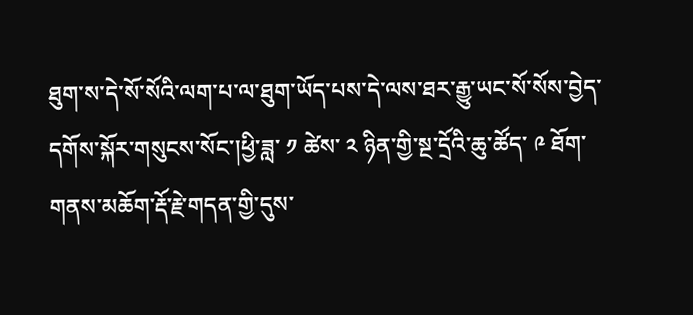ཐུག་ས་དེ་སོ་སོའི་ལག་པ་ལ་ཐུག་ཡོད་པས་དེ་ལས་ཐར་རྒྱུ་ཡང་སོ་སོས་བྱེད་དགོས་སྐོར་གསུངས་སོང་།ཕྱི་ཟླ་ ༡ ཚེས་ ༢ ཉིན་གྱི་སྔ་དྲོའི་ཆུ་ཚོད་ ༩ ཐོག་གནས་མཆོག་རྡོ་རྗེ་གདན་གྱི་དུས་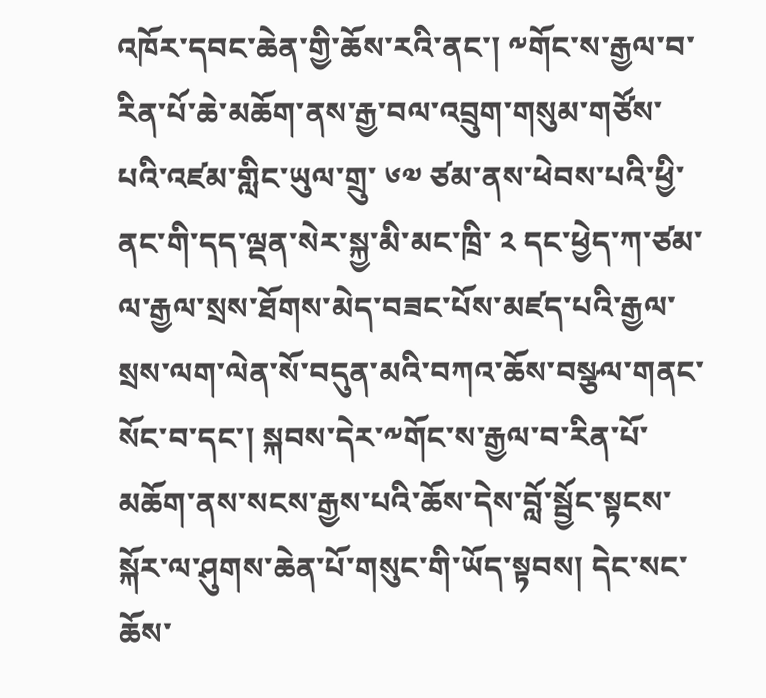འཁོར་དབང་ཆེན་གྱི་ཆོས་རའི་ནང་། ༸གོང་ས་རྒྱལ་བ་རིན་པོ་ཆེ་མཆོག་ནས་རྒྱ་བལ་འབྲུག་གསུམ་གཙོས་པའི་འཛམ་གླིང་ཡུལ་གྲུ་ ༦༧ ཙམ་ནས་ཕེབས་པའི་ཕྱི་ནང་གི་དད་ལྡན་སེར་སྐྱ་མི་མང་ཁྲི་ ༢ དང་ཕྱེད་ཀ་ཙམ་ལ་རྒྱལ་སྲས་ཐོགས་མེད་བཟང་པོས་མཛད་པའི་རྒྱལ་སྲས་ལག་ལེན་སོ་བདུན་མའི་བཀའ་ཆོས་བསྩལ་གནང་སོང་བ་དང་། སྐབས་དེར་༸གོང་ས་རྒྱལ་བ་རིན་པོ་མཆོག་ནས་སངས་རྒྱས་པའི་ཆོས་དེས་བློ་སྦྱོང་སྟངས་སྐོར་ལ་ཤུགས་ཆེན་པོ་གསུང་གི་ཡོད་སྟབས། དེང་སང་ཆོས་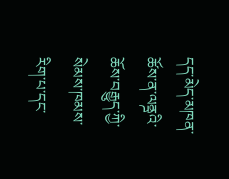དད་མེད་མཁན་ཚོས་ན་ལནྜའི་ཆོས་བརྒྱུད་ཀྱི་སེམས་ཁམས་རིག་པ་དང་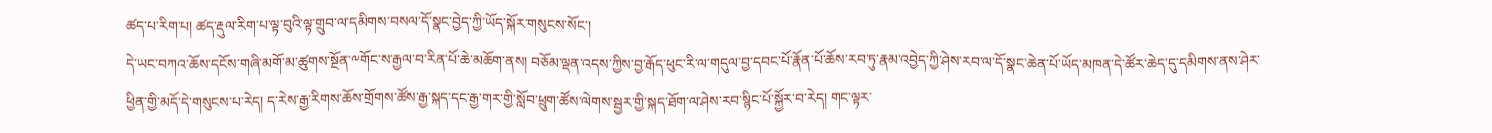ཚད་པ་རིག་པ། ཚད་རྡུལ་རིག་པ་ལྟ་བུའི་ལྟ་གྲུབ་ལ་དམིགས་བསལ་དོ་སྣང་བྱེད་ཀྱི་ཡོད་སྐོར་གསུངས་སོང་།
དེ་ཡང་བཀའ་ཆོས་དངོས་གཞི་མགོ་མ་ཚུགས་སྔོན་༸གོང་ས་རྒྱལ་བ་རིན་པོ་ཆེ་མཆོག་ནས། བཅོམ་ལྡན་འདས་ཀྱིས་བྱ་རྒོད་ཕུང་རི་ལ་གདུལ་བྱ་དབང་པོ་རྣོན་པོ་ཆོས་རབ་ཏུ་རྣམ་འབྱེད་ཀྱི་ཤེས་རབ་ལ་དོ་སྣང་ཆེན་པོ་ཡོད་མཁན་དེ་ཚོར་ཆེད་དུ་དམིགས་ནས་ཤེར་ཕྱིན་གྱི་མདོ་དེ་གསུངས་པ་རེད། ད་རེས་རྒྱ་རིགས་ཆོས་གྲོགས་ཚོས་རྒྱ་སྐད་དང་རྒྱ་གར་གྱི་སློབ་ཕྲུག་ཚོས་ལེགས་སྦྱར་གྱི་སྐད་ཐོག་ལ་ཤེས་རབ་སྙིང་པོ་སྐྱོར་བ་རེད། གང་ལྟར་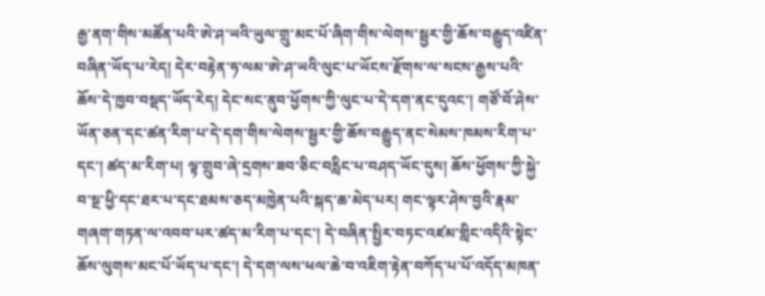རྒྱ་ནག་གིས་མཚོན་པའི་ཨེ་ཤ་ཡའི་ཡུལ་གྲུ་མང་པོ་ཞིག་གིས་ལེགས་སྦྱར་གྱི་ཆོས་བརྒྱུད་འཛིན་བཞིན་ཡོད་པ་རེད། དེར་བརྟེན་ཧ་ལམ་ཨེ་ཤ་ཡའི་ལུང་པ་ཡོངས་རྫོགས་ལ་སངས་རྒྱས་པའི་ཆོས་དེ་ཁྱབ་བསྡད་ཡོད་རེད། དེང་སང་ནུབ་ཕྱོགས་ཀྱི་ལུང་པ་དེ་དག་ནང་དུའང་། གཙོ་བོ་ཤེས་ཡོན་ཅན་དང་ཚན་རིག་པ་དེ་དག་གིས་ལེགས་སྦྱར་གྱི་ཆོས་བརྒྱུད་ནང་སེམས་ཁམས་རིག་པ་དང་། ཚད་མ་རིག་པ། ལྟ་གྲུབ་ཞེ་དྲགས་ཟབ་ཅིང་བརླིང་པ་བཤད་ཡོང་དུས། ཆོས་ཕྱོགས་ཀྱི་སྐྱེ་བ་སྔ་ཕྱི་དང་ཐར་པ་དང་ཐམས་ཅད་མཁྱེན་པའི་སྐད་ཆ་མེད་པར། གང་ལྟར་ཤེས་བྱའི་རྣམ་གཞག་གཏན་ལ་འབབ་པར་ཚད་མ་རིག་པ་དང་། དེ་བཞིན་སྤྱིར་བཏང་འཛམ་གླིང་འདིའི་སྟེང་ཆོས་ལུགས་མང་པོ་ཡོད་པ་དང་། དེ་དག་ལས་ཕལ་ཆེ་བ་འཇིག་རྟེན་བཀོད་པ་པོ་འདོད་མཁན་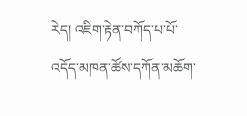རེད། འཇིག་རྟེན་བཀོད་པ་པོ་འདོད་མཁན་ཚོས་དཀོན་མཆོག་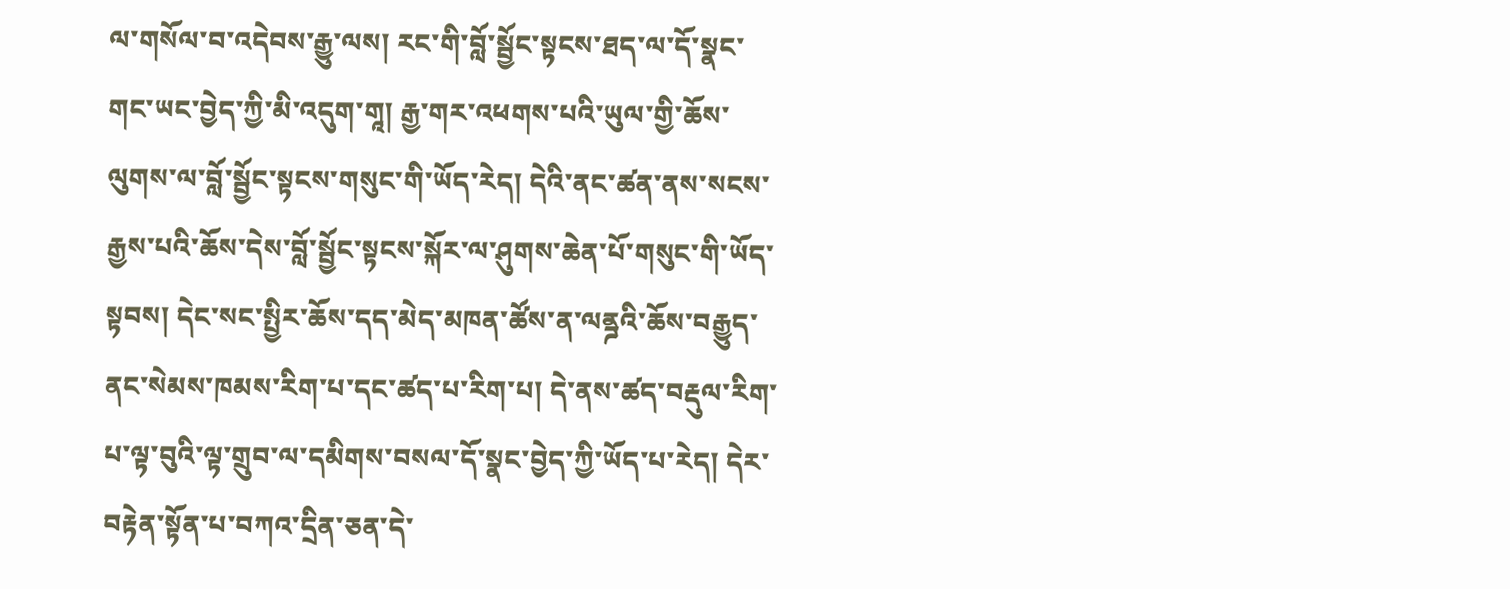ལ་གསོལ་བ་འདེབས་རྒྱུ་ལས། རང་གི་བློ་སྦྱོང་སྟངས་ཐད་ལ་དོ་སྣང་གང་ཡང་བྱེད་ཀྱི་མི་འདུག་གཱ། རྒྱ་གར་འཕགས་པའི་ཡུལ་གྱི་ཆོས་ལུགས་ལ་བློ་སྦྱོང་སྟངས་གསུང་གི་ཡོད་རེད། དེའི་ནང་ཚན་ནས་སངས་རྒྱས་པའི་ཆོས་དེས་བློ་སྦྱོང་སྟངས་སྐོར་ལ་ཤུགས་ཆེན་པོ་གསུང་གི་ཡོད་སྟབས། དེང་སང་སྤྱིར་ཆོས་དད་མེད་མཁན་ཚོས་ན་ལནྜའི་ཆོས་བརྒྱུད་ནང་སེམས་ཁམས་རིག་པ་དང་ཚད་པ་རིག་པ། དེ་ནས་ཚད་བརྡུལ་རིག་པ་ལྟ་བུའི་ལྟ་གྲུབ་ལ་དམིགས་བསལ་དོ་སྣང་བྱེད་ཀྱི་ཡོད་པ་རེད། དེར་བརྟེན་སྟོན་པ་བཀའ་དྲིན་ཅན་དེ་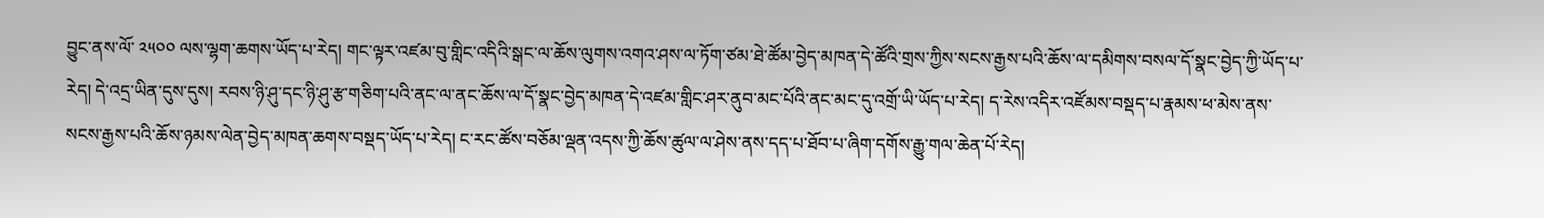བྱུང་ནས་ལོ་ ༢༥༠༠ ལས་ལྷག་ཆགས་ཡོད་པ་རེད། གང་ལྟར་འཛམ་བུ་གླིང་འདིའི་སྒང་ལ་ཆོས་ལུགས་འགའ་ཤས་ལ་ཏོག་ཙམ་ཐེ་ཚོམ་བྱེད་མཁན་དེ་ཚོའི་གྲས་ཀྱིས་སངས་རྒྱས་པའི་ཆོས་ལ་དམིགས་བསལ་དོ་སྣང་བྱེད་ཀྱི་ཡོད་པ་རེད། དེ་འདྲ་ཡིན་དུས་དུས། རབས་ཉི་ཤུ་དང་ཉི་ཤུ་རྩ་གཅིག་པའི་ནང་ལ་ནང་ཆོས་ལ་དོ་སྣང་བྱེད་མཁན་དེ་འཛམ་གླིང་ཤར་ནུབ་མང་པོའི་ནང་མང་དུ་འགྲོ་ཡི་ཡོད་པ་རེད། ད་རེས་འདིར་འཛོམས་བསྡད་པ་རྣམས་ཕ་མེས་ནས་སངས་རྒྱས་པའི་ཆོས་ཉམས་ལེན་བྱེད་མཁན་ཆགས་བསྡད་ཡོད་པ་རེད། ང་རང་ཚོས་བཅོམ་ལྡན་འདས་ཀྱི་ཆོས་ཚུལ་ལ་ཤེས་ནས་དད་པ་ཐོབ་པ་ཞིག་དགོས་རྒྱུ་གལ་ཆེན་པོ་རེད།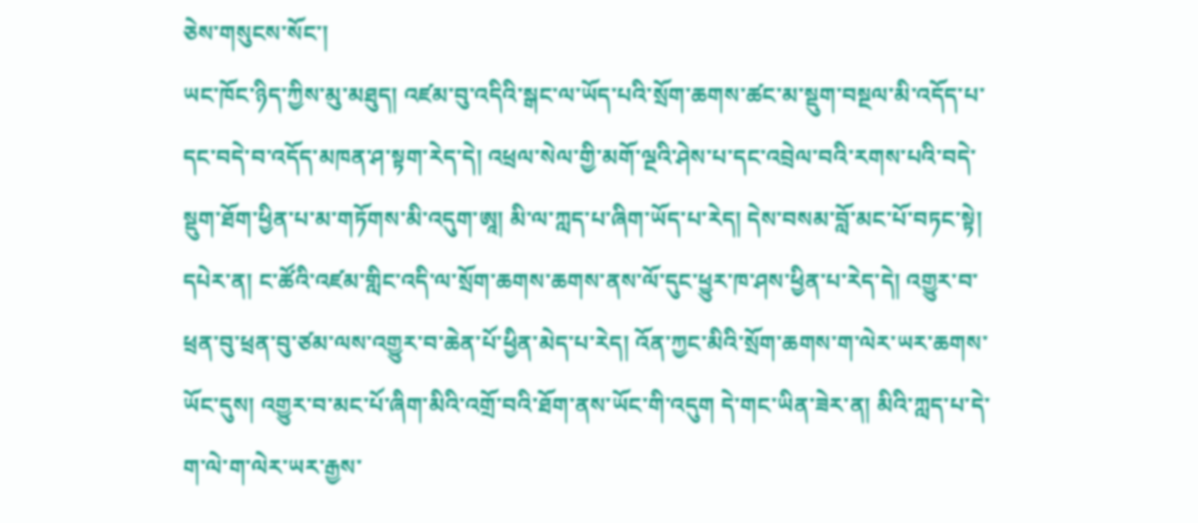ཅེས་གསུངས་སོང་།
ཡང་ཁོང་ཉིད་ཀྱིས་མུ་མཐུད། འཛམ་བུ་འདིའི་སྒང་ལ་ཡོད་པའི་སྲོག་ཆགས་ཚང་མ་སྡུག་བསྔལ་མི་འདོད་པ་དང་བདེ་བ་འདོད་མཁན་ཤ་སྟག་རེད་དེ། འཕྲལ་སེལ་གྱི་མགོ་ལྔའི་ཤེས་པ་དང་འབྲེལ་བའི་རགས་པའི་བདེ་སྡུག་ཐོག་ཕྱིན་པ་མ་གཏོགས་མི་འདུག་ཨཱ། མི་ལ་ཀླད་པ་ཞིག་ཡོད་པ་རེད། དེས་བསམ་བློ་མང་པོ་བཏང་སྟེ། དཔེར་ན། ང་ཚོའི་འཛམ་གླིང་འདི་ལ་སྲོག་ཆགས་ཆགས་ནས་ལོ་དུང་ཕྱུར་ཁ་ཤས་ཕྱིན་པ་རེད་དེ། འགྱུར་བ་ཕྲན་བུ་ཕྲན་བུ་ཙམ་ལས་འགྱུར་བ་ཆེན་པོ་ཕྱིན་མེད་པ་རེད། འོན་ཀྱང་མིའི་སྲོག་ཆགས་ག་ལེར་ཡར་ཆགས་ཡོང་དུས། འགྱུར་བ་མང་པོ་ཞིག་མིའི་འགྲོ་བའི་ཐོག་ནས་ཡོང་གི་འདུག དེ་གང་ཡིན་ཟེར་ན། མིའི་ཀླད་པ་དེ་ག་ལེ་ག་ལེར་ཡར་རྒྱས་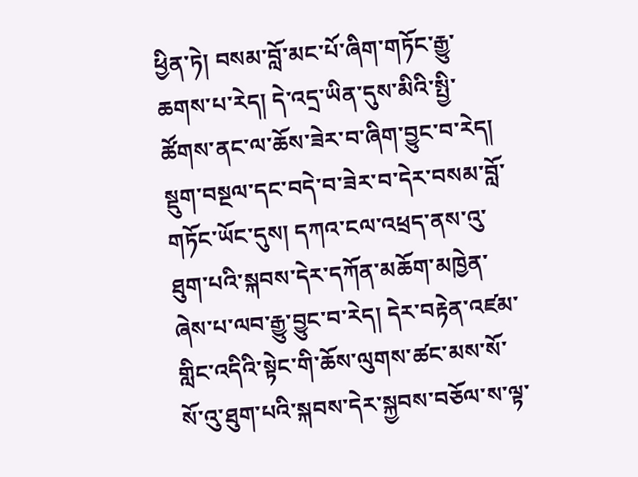ཕྱིན་ཏེ། བསམ་བློ་མང་པོ་ཞིག་གཏོང་རྒྱུ་ཆགས་པ་རེད། དེ་འདྲ་ཡིན་དུས་མིའི་སྤྱི་ཚོགས་ནང་ལ་ཆོས་ཟེར་བ་ཞིག་བྱུང་བ་རེད། སྡུག་བསྔལ་དང་བདེ་བ་ཟེར་བ་དེར་བསམ་བློ་གཏོང་ཡོང་དུས། དཀའ་ངལ་འཕྲད་ནས་འུ་ཐུག་པའི་སྐབས་དེར་དཀོན་མཆོག་མཁྱེན་ཞེས་པ་ལབ་རྒྱུ་བྱུང་བ་རེད། དེར་བརྟེན་འཛམ་གླིང་འདིའི་སྟེང་གི་ཆོས་ལུགས་ཚང་མས་སོ་སོ་འུ་ཐུག་པའི་སྐབས་དེར་སྐྱབས་བཅོལ་ས་ལྟ་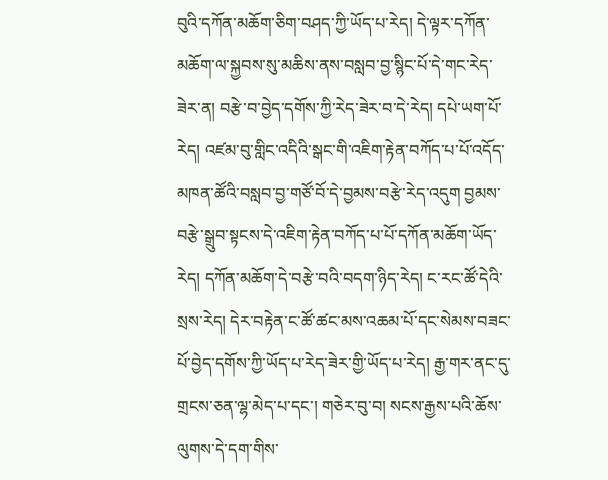བུའི་དཀོན་མཆོག་ཅིག་བཤད་ཀྱི་ཡོད་པ་རེད། དེ་ལྟར་དཀོན་མཆོག་ལ་སྐྱབས་སུ་མཆིས་ནས་བསླབ་བྱ་སྙིང་པོ་དེ་གང་རེད་ཟེར་ན། བརྩེ་བ་བྱེད་དགོས་ཀྱི་རེད་ཟེར་བ་དེ་རེད། དཔེ་ཡག་པོ་རེད། འཛམ་བུ་གླིང་འདིའི་སྒང་གི་འཇིག་རྟེན་བཀོད་པ་པོ་འདོད་མཁན་ཚོའི་བསླབ་བྱ་གཙོ་བོ་དེ་བྱམས་བརྩེ་རེད་འདུག བྱམས་བརྩེ་སྒྲུབ་སྟངས་དེ་འཇིག་རྟེན་བཀོད་པ་པོ་དཀོན་མཆོག་ཡོད་རེད། དཀོན་མཆོག་དེ་བརྩེ་བའི་བདག་ཉིད་རེད། ང་རང་ཚོ་དེའི་སྲས་རེད། དེར་བརྟེན་ང་ཚོ་ཚང་མས་འཆམ་པོ་དང་སེམས་བཟང་པོ་བྱེད་དགོས་ཀྱི་ཡོད་པ་རེད་ཟེར་གྱི་ཡོད་པ་རེད། རྒྱ་གར་ནང་དུ་གྲངས་ཅན་ལྷ་མེད་པ་དང་། གཅེར་བུ་བ། སངས་རྒྱས་པའི་ཆོས་ལུགས་དེ་དག་གིས་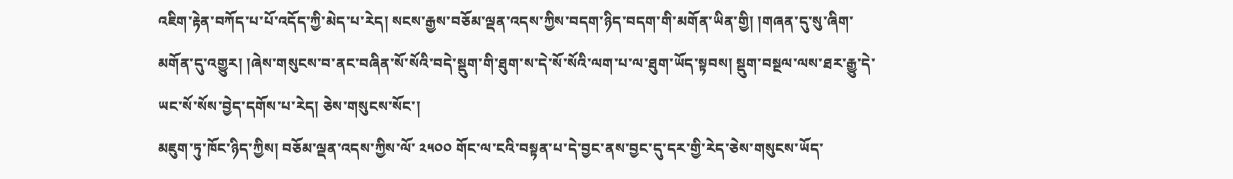འཇིག་རྟེན་བཀོད་པ་པོ་འདོད་ཀྱི་མེད་པ་རེད། སངས་རྒྱས་བཅོམ་ལྡན་འདས་ཀྱིས་བདག་ཉིད་བདག་གི་མགོན་ཡིན་གྱི། །གཞན་དུ་སུ་ཞིག་མགོན་དུ་འགྱུར། །ཞེས་གསུངས་བ་ནང་བཞིན་སོ་སོའི་བདེ་སྡུག་གི་ཐུག་ས་དེ་སོ་སོའི་ལག་པ་ལ་ཐུག་ཡོད་སྟབས། སྡུག་བསྔལ་ལས་ཐར་རྒྱུ་དེ་ཡང་སོ་སོས་བྱེད་དགོས་པ་རེད། ཅེས་གསུངས་སོང་།
མཇུག་ཏུ་ཁོང་ཉིད་ཀྱིས། བཅོམ་ལྡན་འདས་ཀྱིས་ལོ་ ༢༥༠༠ གོང་ལ་ངའི་བསྟན་པ་དེ་བྱང་ནས་བྱང་དུ་དར་གྱི་རེད་ཅེས་གསུངས་ཡོད་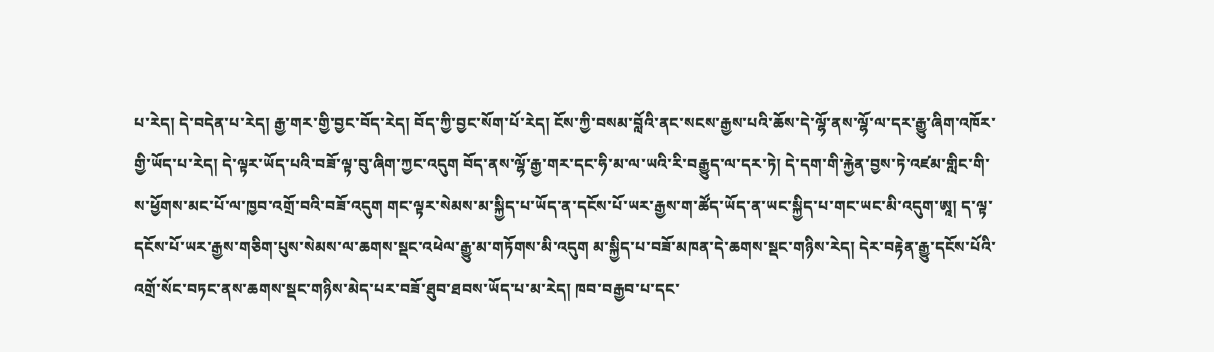པ་རེད། དེ་བདེན་པ་རེད། རྒྱ་གར་གྱི་བྱང་བོད་རེད། བོད་ཀྱི་བྱང་སོག་པོ་རེད། ངོས་ཀྱི་བསམ་བློའི་ནང་སངས་རྒྱས་པའི་ཆོས་དེ་ལྷོ་ནས་ལྷོ་ལ་དར་རྒྱུ་ཞིག་འཁོར་གྱི་ཡོད་པ་རེད། དེ་ལྟར་ཡོད་པའི་བཟོ་ལྟ་བུ་ཞིག་ཀྱང་འདུག བོད་ནས་ལྷོ་རྒྱ་གར་དང་ཧི་མ་ལ་ཡའི་རི་བརྒྱུད་ལ་དར་ཏེ། དེ་དག་གི་རྐྱེན་བྱས་ཏེ་འཛམ་གླིང་གི་ས་ཕྱོགས་མང་པོ་ལ་ཁྱབ་འགྲོ་བའི་བཟོ་འདུག གང་ལྟར་སེམས་མ་སྐྱིད་པ་ཡོད་ན་དངོས་པོ་ཡར་རྒྱས་ག་ཚོད་ཡོད་ན་ཡང་སྐྱིད་པ་གང་ཡང་མི་འདུག་ཨཱ། ད་ལྟ་དངོས་པོ་ཡར་རྒྱས་གཅིག་པུས་སེམས་ལ་ཆགས་སྡང་འཕེལ་རྒྱུ་མ་གཏོགས་མི་འདུག མ་སྐྱིད་པ་བཟོ་མཁན་དེ་ཆགས་སྡང་གཉིས་རེད། དེར་བརྟེན་རྒྱུ་དངོས་པོའི་འགྲོ་སོང་བཏང་ནས་ཆགས་སྡང་གཉིས་མེད་པར་བཟོ་ཐུབ་ཐབས་ཡོད་པ་མ་རེད། ཁབ་བརྒྱབ་པ་དང་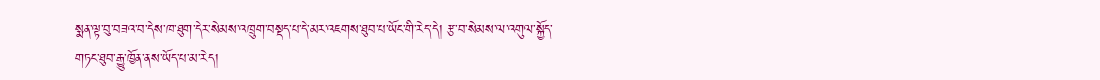སྨན་ལྟ་བུ་བཟའ་བ་དེས་ཁ་ཐུག་དེར་སེམས་འཁྲུག་བསྡད་པ་དེ་མར་འཇགས་ཐུབ་པ་ཡོང་གི་རེད་དེ། རྩ་བ་སེམས་ལ་འགུལ་སྐྱོད་གཏང་ཐུབ་རྒྱུ་ཁྱོན་ནས་ཡོད་པ་མ་རེད།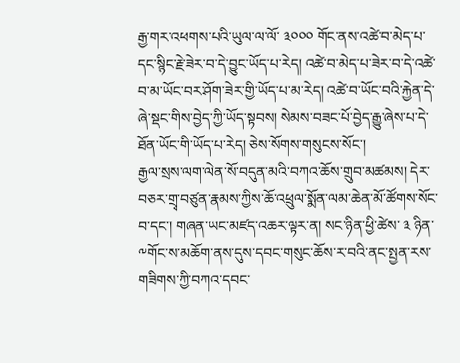རྒྱ་གར་འཕགས་པའི་ཡུལ་ལ་ལོ་ ༣༠༠༠ གོང་ནས་འཚེ་བ་མེད་པ་དང་སྙིང་རྗེ་ཟེར་བ་དེ་བྱུང་ཡོད་པ་རེད། འཚེ་བ་མེད་པ་ཟེར་བ་དེ་འཚེ་བ་མ་ཡོང་བར་ཤོག་ཟེར་གྱི་ཡོད་པ་མ་རེད། འཚེ་བ་ཡོང་བའི་རྐྱེན་དེ་ཞེ་སྡང་གིས་བྱེད་ཀྱི་ཡོད་སྟབས། སེམས་བཟང་པོ་བྱེད་རྒྱུ་ཞེས་པ་དེ་ཐོན་ཡོང་གི་ཡོད་པ་རེད། ཅེས་སོགས་གསུངས་སོང་།
རྒྱལ་སྲས་ལག་ལེན་སོ་བདུན་མའི་བཀའ་ཆོས་གྲུབ་མཚམས། དེར་བཅར་གྲྭ་བཙུན་རྣམས་ཀྱིས་ཆོ་འཕྲུལ་སྨོན་ལམ་ཆེན་མོ་ཚོགས་སོང་བ་དང་། གཞན་ཡང་མཛད་འཆར་ལྟར་ན། སང་ཉིན་ཕྱི་ཚེས་ ༣ ཉིན་༸གོང་ས་མཆོག་ནས་དུས་དབང་གསུང་ཆོས་ར་བའི་ནང་སྤྱན་རས་གཟིགས་ཀྱི་བཀའ་དབང་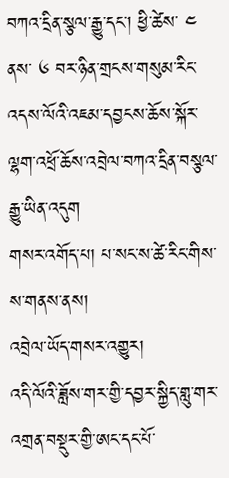བཀའ་དྲིན་སྩལ་རྒྱུ་དང་། ཕྱི་ཚེས་ ༤ ནས་ ༦ བར་ཉིན་གྲངས་གསུམ་རིང་འདས་ལོའི་འཇམ་དབྱངས་ཆོས་སྐོར་ལྷག་འཕྲོ་ཆོས་འབྲེལ་བཀའ་དྲིན་བསྩལ་རྒྱུ་ཡིན་འདུག
གསར་འགོད་པ། པ་སང་ས་ཚེ་རིང་གིས་ས་གནས་ནས།
འབྲེལ་ཡོད་གསར་འགྱུར།
འདི་ལོའི་ཟློས་གར་གྱི་དབྱར་སྐྱིད་གླུ་གར་འགྲན་བསྡུར་གྱི་ཨང་དང་པོ་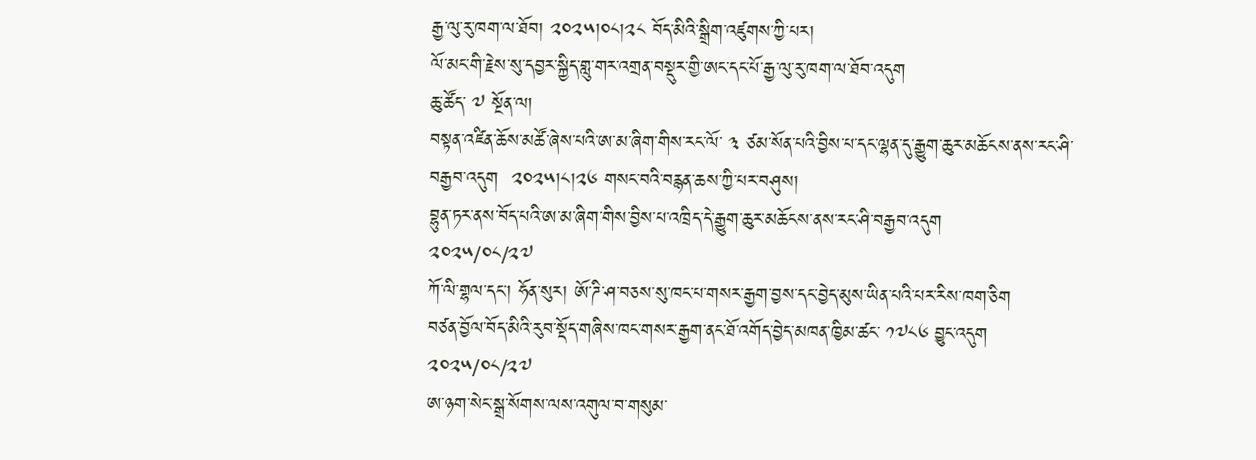རྒྱ་ལུ་རུ་ཁག་ལ་ཐོབ། ༢༠༢༥།༠༨།༢༨ བོད་མིའི་སྒྲིག་འཛུགས་ཀྱི་པར།
ལོ་མང་གི་རྗེས་སུ་དབྱར་སྐྱིད་གླུ་གར་འགྲན་བསྡུར་གྱི་ཨང་དང་པོ་རྒྱ་ལུ་རུ་ཁག་ལ་ཐོབ་འདུག
ཆུ་ཚོད་ ༧ སྔོན་ལ།
བསྟན་འཛིན་ཆོས་མཚོ་ཞེས་པའི་ཨ་མ་ཞིག་གིས་རང་ལོ་ ༣ ཙམ་སོན་པའི་བྱིས་པ་དང་ལྷན་དུ་རྒྱུག་ཆུར་མཆོངས་ནས་རང་ཤི་བརྒྱབ་འདུག  ༢༠༢༥།༨།༢༦ གསང་བའི་བརྙན་ཆས་ཀྱི་པར་བཤུས།
བྷུན་ཏར་ནས་བོད་པའི་ཨ་མ་ཞིག་གིས་བྱིས་པ་འཁྲིད་དེ་རྒྱུག་ཆུར་མཆོངས་ནས་རང་ཤི་བརྒྱབ་འདུག
༢༠༢༥/༠༨/༢༧
ཀོ་ལི་གྷལ་དང་། ཧོན་སུར། ཨོ་ཌི་ཤ་བཅས་སུ་ཁང་པ་གསར་རྒྱག་བྱས་དང་བྱེད་མུས་ཡིན་པའི་པར་རིས་ཁག་ཅིག
བཙན་བྱོལ་བོད་མིའི་རུབ་སྡོད་གཞིས་ཁང་གསར་རྒྱག་ནང་ཐོ་འགོད་བྱེད་མཁན་ཁྱིམ་ཚང་ ༡༧༨༦ བྱུང་འདུག
༢༠༢༥/༠༨/༢༧
ཨ་ཉག་སེང་སྒྲ་སོགས་ལས་འགུལ་བ་གསུམ་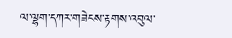ལ་ལྷག་དཀར་གཟེངས་རྟགས་འབུལ་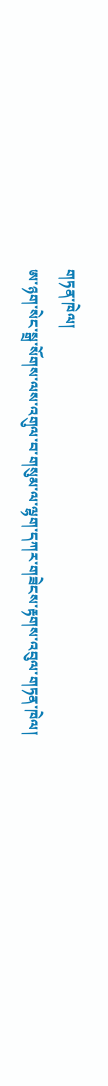གཏན་ཁེལ།
ཨ་ཉག་སེང་སྒྲ་སོགས་ལས་འགུལ་བ་གསུམ་ལ་ལྷག་དཀར་གཟེངས་རྟགས་འབུལ་གཏན་ཁེལ།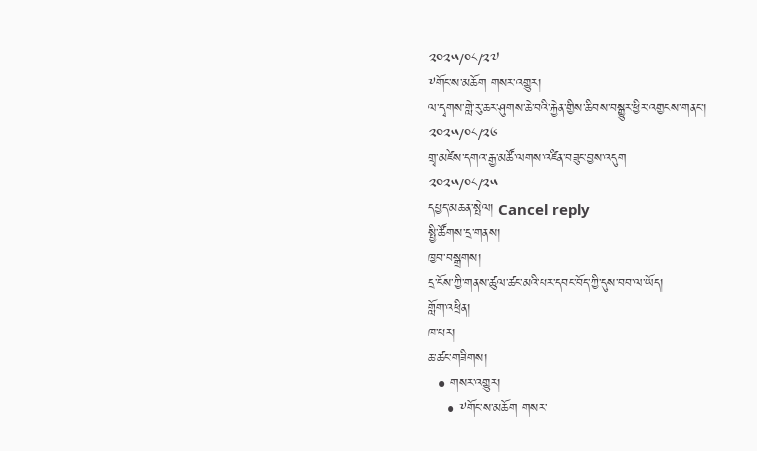༢༠༢༥/༠༨/༢༧
༸གོང་ས་མཆོག གསར་འགྱུར།
ལ་དྭགས་གླེ་རུ་ཆར་ཤུགས་ཆེ་བའི་རྐྱེན་གྱིས་ཆིབས་བསྒྱུར་ཕྱིར་འགྱངས་གནང་།
༢༠༢༥/༠༨/༢༦
གྲྭ་མཛེས་དགའ་རྒྱ་མཚོ་ལགས་འཛིན་བཟུང་བྱས་འདུག
༢༠༢༥/༠༨/༢༥
དཔྱད་མཆན་སྤེལ། Cancel reply
སྤྱི་ཚོགས་དྲ་གནས།
ཁྱབ་བསྒྲགས།
དྲ་ངོས་ཀྱི་གནས་ཚུལ་ཚང་མའི་པར་དབང་བོད་ཀྱི་དུས་བབ་ལ་ཡོད།
གློག་འཕྲིན།
ཁ་པར།
ཆ་ཚང་གཟིགས།
  • གསར་འགྱུར།
    • ༸གོང་ས་མཆོག གསར་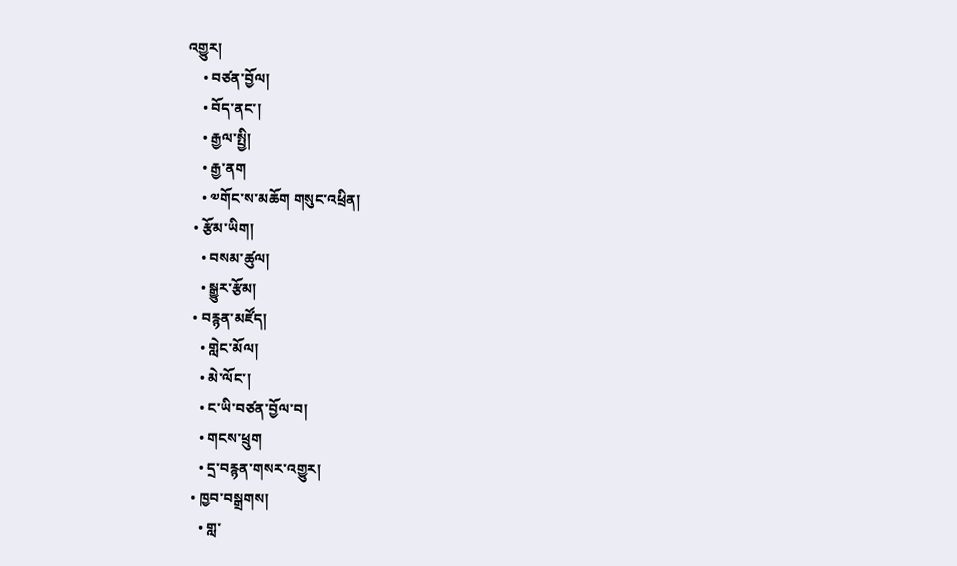འགྱུར།
    • བཙན་བྱོལ།
    • བོད་ནང་།
    • རྒྱལ་སྤྱི།
    • རྒྱ་ནག
    • ༧གོང་ས་མཆོག གསུང་འཕྲིན།
  • རྩོམ་ཡིག།
    • བསམ་ཚུལ།
    • སྒྱུར་རྩོམ།
  • བརྙན་མཛོད།
    • གླེང་མོལ།
    • མེ་ལོང་།
    • ང་ཡི་བཙན་བྱོལ་བ།
    • གངས་ཕྲུག
    • དྲ་བརྙན་གསར་འགྱུར།
  • ཁྱབ་བསྒྲགས།
    • གླ་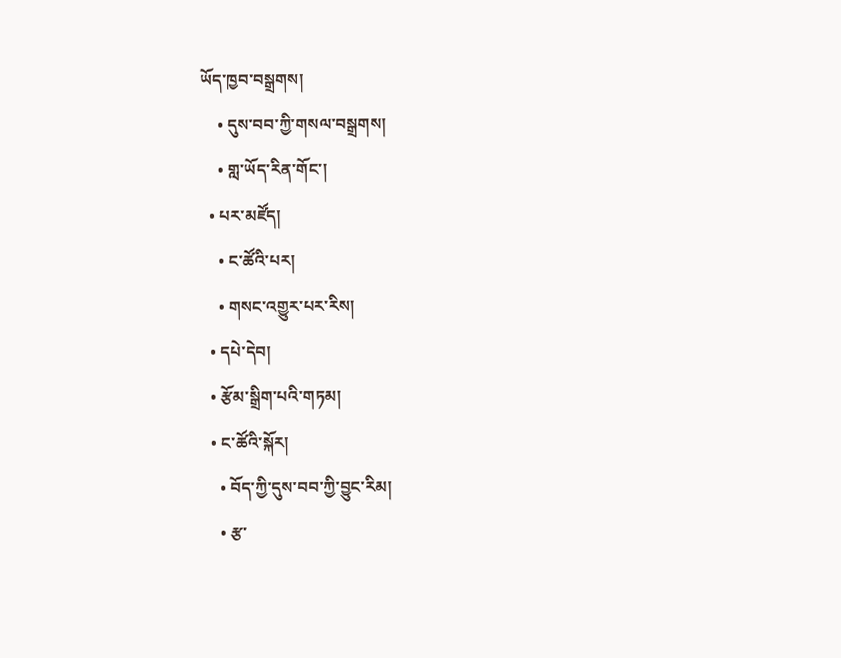ཡོད་ཁྱབ་བསྒྲགས།
    • དུས་བབ་ཀྱི་གསལ་བསྒྲགས།
    • གླ་ཡོད་རིན་གོང་།
  • པར་མཛོད།
    • ང་ཚོའི་པར།
    • གསང་འགྱུར་པར་རིས།
  • དཔེ་དེབ།
  • རྩོམ་སྒྲིག་པའི་གཏམ།
  • ང་ཚོའི་སྐོར།
    • བོད་ཀྱི་དུས་བབ་ཀྱི་བྱུང་རིམ།
    • རྩ་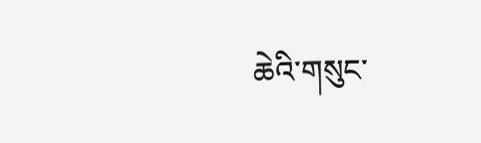ཆེའི་གསུང་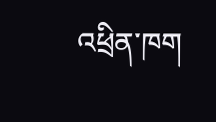འཕྲིན་ཁག